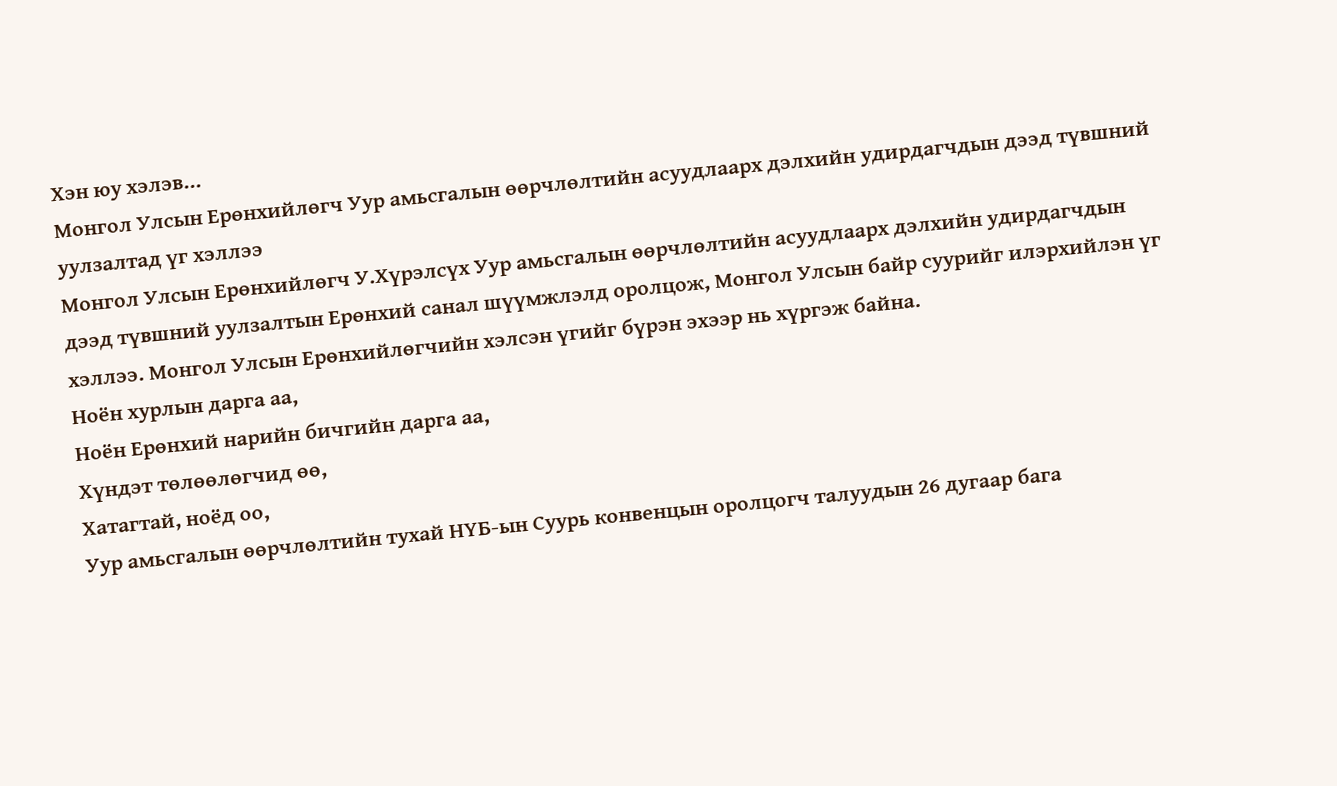Хэн юу хэлэв...
Монгол Улсын Ерөнхийлөгч Уур амьсгалын өөрчлөлтийн асуудлаарх дэлхийн удирдагчдын дээд түвшний уулзалтад үг хэллээ
Монгол Улсын Ерөнхийлөгч У.Хүрэлсүх Уур амьсгалын өөрчлөлтийн асуудлаарх дэлхийн удирдагчдын дээд түвшний уулзалтын Ерөнхий санал шүүмжлэлд оролцож, Монгол Улсын байр суурийг илэрхийлэн үг хэллээ. Монгол Улсын Ерөнхийлөгчийн хэлсэн үгийг бүрэн эхээр нь хүргэж байна.
Ноён хурлын дарга аа,
Ноён Ерөнхий нарийн бичгийн дарга аа,
Хүндэт төлөөлөгчид өө,
Хатагтай, ноёд оо,
Уур амьсгалын өөрчлөлтийн тухай НҮБ-ын Суурь конвенцын оролцогч талуудын 26 дугаар бага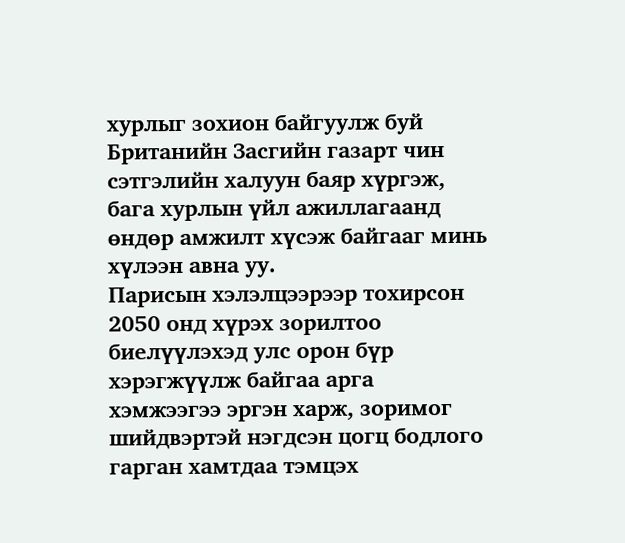хурлыг зохион байгуулж буй Британийн Засгийн газарт чин сэтгэлийн халуун баяр хүргэж, бага хурлын үйл ажиллагаанд өндөр амжилт хүсэж байгааг минь хүлээн авна уу.
Парисын хэлэлцээрээр тохирсон 2050 онд хүрэх зорилтоо биелүүлэхэд улс орон бүр хэрэгжүүлж байгаа арга хэмжээгээ эргэн харж, зоримог шийдвэртэй нэгдсэн цогц бодлого гарган хамтдаа тэмцэх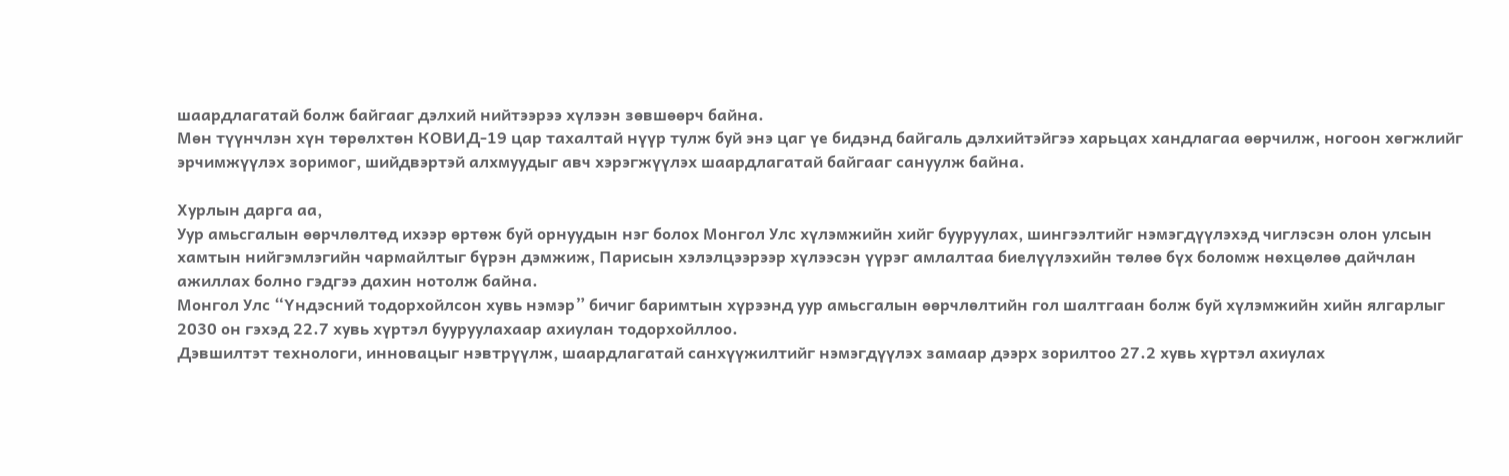шаардлагатай болж байгааг дэлхий нийтээрээ хүлээн зөвшөөрч байна.
Мөн түүнчлэн хүн төрөлхтөн КОВИД-19 цар тахалтай нүүр тулж буй энэ цаг үе бидэнд байгаль дэлхийтэйгээ харьцах хандлагаа өөрчилж, ногоон хөгжлийг эрчимжүүлэх зоримог, шийдвэртэй алхмуудыг авч хэрэгжүүлэх шаардлагатай байгааг сануулж байна.

Хурлын дарга аа,
Уур амьсгалын өөрчлөлтөд ихээр өртөж буй орнуудын нэг болох Монгол Улс хүлэмжийн хийг бууруулах, шингээлтийг нэмэгдүүлэхэд чиглэсэн олон улсын хамтын нийгэмлэгийн чармайлтыг бүрэн дэмжиж, Парисын хэлэлцээрээр хүлээсэн үүрэг амлалтаа биелүүлэхийн төлөө бүх боломж нөхцөлөө дайчлан ажиллах болно гэдгээ дахин нотолж байна.
Монгол Улс “Үндэсний тодорхойлсон хувь нэмэр” бичиг баримтын хүрээнд уур амьсгалын өөрчлөлтийн гол шалтгаан болж буй хүлэмжийн хийн ялгарлыг 2030 он гэхэд 22.7 хувь хүртэл бууруулахаар ахиулан тодорхойллоо.
Дэвшилтэт технологи, инновацыг нэвтрүүлж, шаардлагатай санхүүжилтийг нэмэгдүүлэх замаар дээрх зорилтоо 27.2 хувь хүртэл ахиулах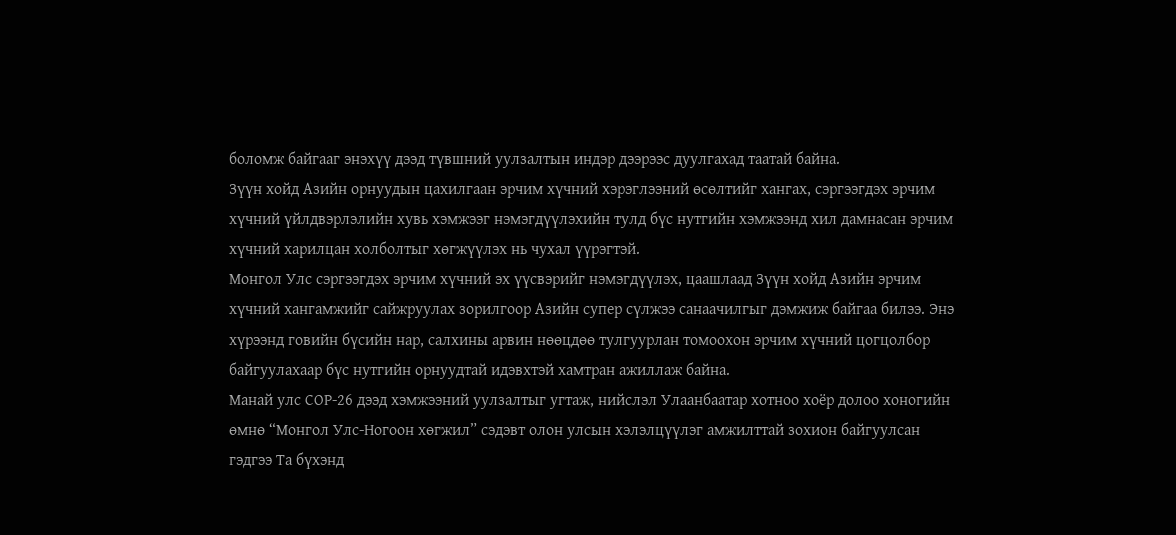боломж байгааг энэхүү дээд түвшний уулзалтын индэр дээрээс дуулгахад таатай байна.
Зүүн хойд Азийн орнуудын цахилгаан эрчим хүчний хэрэглээний өсөлтийг хангах, сэргээгдэх эрчим хүчний үйлдвэрлэлийн хувь хэмжээг нэмэгдүүлэхийн тулд бүс нутгийн хэмжээнд хил дамнасан эрчим хүчний харилцан холболтыг хөгжүүлэх нь чухал үүрэгтэй.
Монгол Улс сэргээгдэх эрчим хүчний эх үүсвэрийг нэмэгдүүлэх, цаашлаад Зүүн хойд Азийн эрчим хүчний хангамжийг сайжруулах зорилгоор Азийн супер сүлжээ санаачилгыг дэмжиж байгаа билээ. Энэ хүрээнд говийн бүсийн нар, салхины арвин нөөцдөө тулгуурлан томоохон эрчим хүчний цогцолбор байгуулахаар бүс нутгийн орнуудтай идэвхтэй хамтран ажиллаж байна.
Манай улс СОР-26 дээд хэмжээний уулзалтыг угтаж, нийслэл Улаанбаатар хотноо хоёр долоо хоногийн өмнө “Монгол Улс-Ногоон хөгжил” сэдэвт олон улсын хэлэлцүүлэг амжилттай зохион байгуулсан гэдгээ Та бүхэнд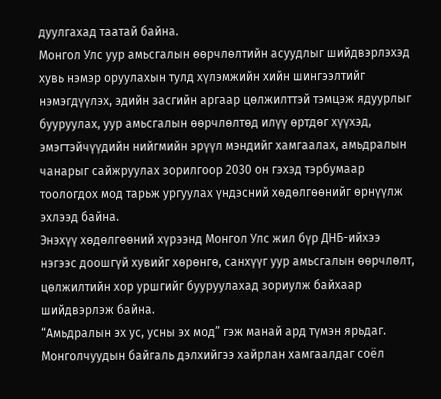дуулгахад таатай байна.
Монгол Улс уур амьсгалын өөрчлөлтийн асуудлыг шийдвэрлэхэд хувь нэмэр оруулахын тулд хүлэмжийн хийн шингээлтийг нэмэгдүүлэх, эдийн засгийн аргаар цөлжилттэй тэмцэж ядуурлыг бууруулах, уур амьсгалын өөрчлөлтөд илүү өртдөг хүүхэд, эмэгтэйчүүдийн нийгмийн эрүүл мэндийг хамгаалах, амьдралын чанарыг сайжруулах зорилгоор 2030 он гэхэд тэрбумаар тоологдох мод тарьж ургуулах үндэсний хөдөлгөөнийг өрнүүлж эхлээд байна.
Энэхүү хөдөлгөөний хүрээнд Монгол Улс жил бүр ДНБ-ийхээ нэгээс доошгүй хувийг хөрөнгө, санхүүг уур амьсгалын өөрчлөлт, цөлжилтийн хор уршгийг бууруулахад зориулж байхаар шийдвэрлэж байна.
“Амьдралын эх ус, усны эх мод” гэж манай ард түмэн ярьдаг. Монголчуудын байгаль дэлхийгээ хайрлан хамгаалдаг соёл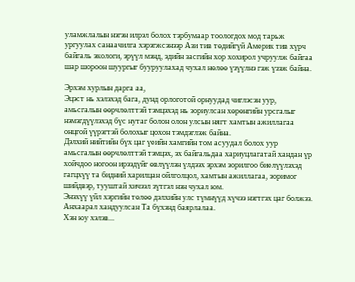уламжлалын нэгэн илрэл болох тэрбумаар тоологдох мод тарьж ургуулах санаачилга хэрэгжсэнээр Ази тив төдийгүй Америк тив хүрч байгаль экологи, эрүүл мэнд, эдийн засгийн хор хохирол учруулж байгаа шар шороон шуургыг бууруулахад чухал нөлөө үзүүлнэ гэж үзэж байна.

Эрхэм хурлын дарга аа,
Эцэст нь хэлэхэд бага, дунд орлоготой орнуудад чиглэсэн уур, амьсгалын өөрчлөлттэй тэмцэхэд нь зориулсан хөрөнгийн урсгалыг нэмэгдүүлэхэд бүс нутаг болон олон улсын нягт хамтын ажиллагаа онцгой үүрэгтэй болохыг цохон тэмдэглэж байна.
Дэлхий нийтийн бүх цаг үеийн хамгийн том асуудал болох уур амьсгалын өөрчлөлттэй тэмцэх, эх байгальдаа хариуцлагатай хандан үр хойчдоо ногоон ирээдүйг өвлүүлэн үлдээх эрхэм зорилгоо биелүүлэхэд гагцхүү та бидний харилцан ойлголцол, хамтын ажиллагаа, зоримог шийдвэр, тууштай хичээл зүтгэл нэн чухал юм.
Энэхүү үйл хэргийн төлөө дэлхийн улс түмнүүд хүчээ нэгтгэх цаг болжээ.
Анхаарал хандуулсан Та бүхэнд баярлалаа.
Хэн юу хэлэв...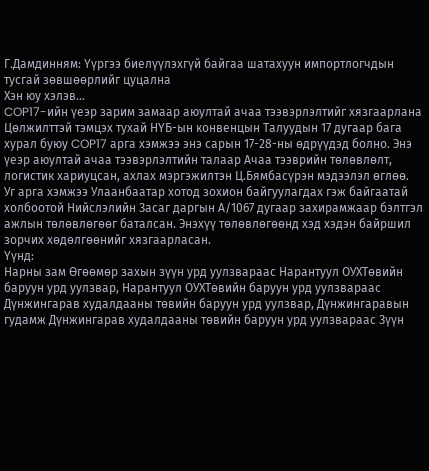Г.Дамдинням: Үүргээ биелүүлэхгүй байгаа шатахуун импортлогчдын тусгай зөвшөөрлийг цуцална
Хэн юу хэлэв...
COP17-ийн үеэр зарим замаар аюултай ачаа тээвэрлэлтийг хязгаарлана
Цөлжилттэй тэмцэх тухай НҮБ-ын конвенцын Талуудын 17 дугаар бага хурал буюу COP17 арга хэмжээ энэ сарын 17-28-ны өдрүүдэд болно. Энэ үеэр аюултай ачаа тээвэрлэлтийн талаар Ачаа тээврийн төлөвлөлт, логистик хариуцсан, ахлах мэргэжилтэн Ц.Бямбасүрэн мэдээлэл өглөө.
Уг арга хэмжээ Улаанбаатар хотод зохион байгуулагдах гэж байгаатай холбоотой Нийслэлийн Засаг даргын А/1067 дугаар захирамжаар бэлтгэл ажлын төлөвлөгөөг баталсан. Энэхүү төлөвлөгөөнд хэд хэдэн байршил зорчих хөдөлгөөнийг хязгаарласан.
Үүнд:
Нарны зам Өгөөмөр захын зүүн урд уулзвараас Нарантуул ОУХТөвийн баруун урд уулзвар, Нарантуул ОУХТөвийн баруун урд уулзвараас Дүнжингарав худалдааны төвийн баруун урд уулзвар, Дүнжингаравын гудамж Дүнжингарав худалдааны төвийн баруун урд уулзвараас Зүүн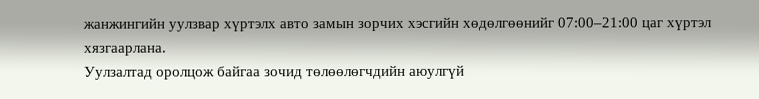жанжингийн уулзвар хүртэлх авто замын зорчих хэсгийн хөдөлгөөнийг 07:00–21:00 цаг хүртэл хязгаарлана.
Уулзалтад оролцож байгаа зочид төлөөлөгчдийн аюулгүй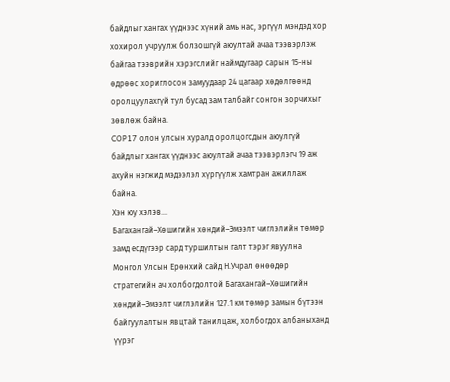байдлыг хангах үүднээс хүний амь нас, эргүүл мэндэд хор хохирол учруулж болзошгүй аюултай ачаа тээвэрлэж байгаа тээврийн хэрэгслийг наймдугаар сарын 15-ны өдрөөс хориглосон замуудаар 24 цагаар хөдөлгөөнд оролцуулахгүй тул бусад зам талбайг сонгон зорчихыг зөвлөж байна.
COP17 олон улсын хуралд оролцогсдын аюулгүй байдлыг хангах үүднээс аюултай ачаа тээвэрлэгч 19 аж ахуйн нэгжид мэдээлэл хүргүүлж хамтран ажиллаж байна.
Хэн юу хэлэв...
Багахангай–Хөшигийн хөндий–Эмээлт чиглэлийн төмөр замд есдүгээр сард туршилтын галт тэрэг явуулна
Монгол Улсын Ерөнхий сайд Н.Учрал өнөөдөр стратегийн ач холбогдолтой Багахангай–Хөшигийн хөндий–Эмээлт чиглэлийн 127.1 км төмөр замын бүтээн байгуулалтын явцтай танилцаж, холбогдох албаныханд үүрэг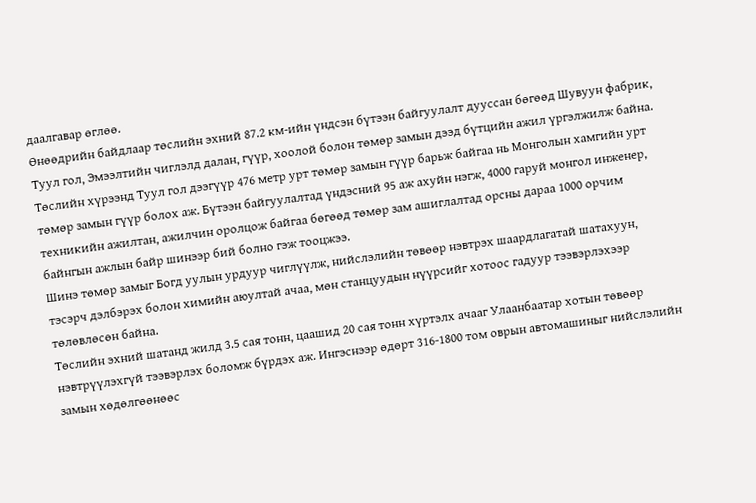даалгавар өглөө.
Өнөөдрийн байдлаар төслийн эхний 87.2 км-ийн үндсэн бүтээн байгуулалт дууссан бөгөөд Шувуун фабрик, Туул гол, Эмээлтийн чиглэлд далан, гүүр, хоолой болон төмөр замын дээд бүтцийн ажил үргэлжилж байна.
Төслийн хүрээнд Туул гол дээгүүр 476 метр урт төмөр замын гүүр барьж байгаа нь Монголын хамгийн урт төмөр замын гүүр болох аж. Бүтээн байгуулалтад үндэсний 95 аж ахуйн нэгж, 4000 гаруй монгол инженер, техникийн ажилтан, ажилчин оролцож байгаа бөгөөд төмөр зам ашиглалтад орсны дараа 1000 орчим байнгын ажлын байр шинээр бий болно гэж тооцжээ.
Шинэ төмөр замыг Богд уулын урдуур чиглүүлж, нийслэлийн төвөөр нэвтрэх шаардлагатай шатахуун, тэсэрч дэлбэрэх болон химийн аюултай ачаа, мөн станцуудын нүүрсийг хотоос гадуур тээвэрлэхээр төлөвлөсөн байна.
Төслийн эхний шатанд жилд 3.5 сая тонн, цаашид 20 сая тонн хүртэлх ачааг Улаанбаатар хотын төвөөр нэвтрүүлэхгүй тээвэрлэх боломж бүрдэх аж. Ингэснээр өдөрт 316-1800 том оврын автомашиныг нийслэлийн замын хөдөлгөөнөөс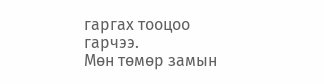гаргах тооцоо гарчээ.
Мөн төмөр замын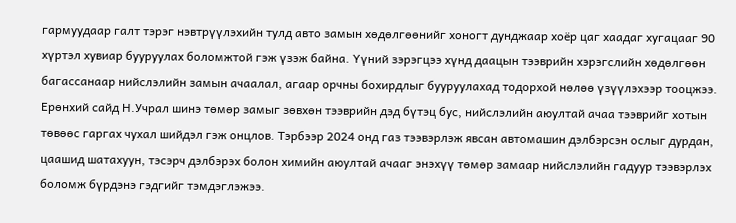гармуудаар галт тэрэг нэвтрүүлэхийн тулд авто замын хөдөлгөөнийг хоногт дунджаар хоёр цаг хаадаг хугацааг 90 хүртэл хувиар бууруулах боломжтой гэж үзэж байна. Үүний зэрэгцээ хүнд даацын тээврийн хэрэгслийн хөдөлгөөн багассанаар нийслэлийн замын ачаалал, агаар орчны бохирдлыг бууруулахад тодорхой нөлөө үзүүлэхээр тооцжээ.
Ерөнхий сайд Н.Учрал шинэ төмөр замыг зөвхөн тээврийн дэд бүтэц бус, нийслэлийн аюултай ачаа тээврийг хотын төвөөс гаргах чухал шийдэл гэж онцлов. Тэрбээр 2024 онд газ тээвэрлэж явсан автомашин дэлбэрсэн ослыг дурдан, цаашид шатахуун, тэсэрч дэлбэрэх болон химийн аюултай ачааг энэхүү төмөр замаар нийслэлийн гадуур тээвэрлэх боломж бүрдэнэ гэдгийг тэмдэглэжээ.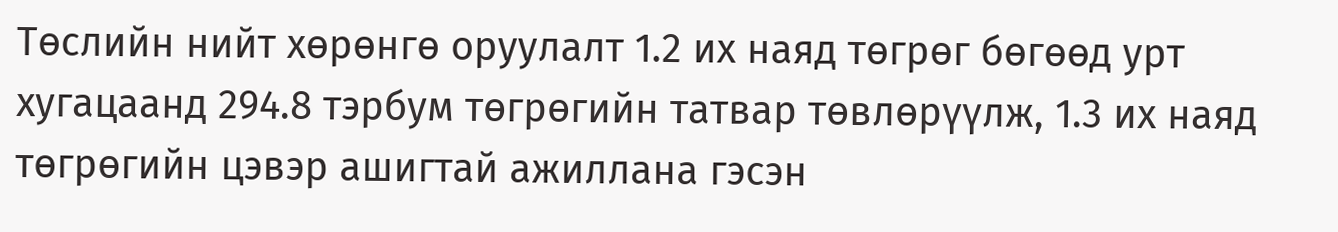Төслийн нийт хөрөнгө оруулалт 1.2 их наяд төгрөг бөгөөд урт хугацаанд 294.8 тэрбум төгрөгийн татвар төвлөрүүлж, 1.3 их наяд төгрөгийн цэвэр ашигтай ажиллана гэсэн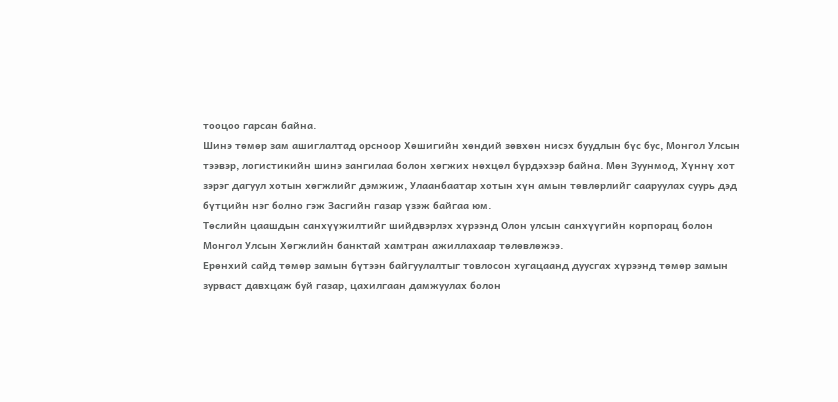тооцоо гарсан байна.
Шинэ төмөр зам ашиглалтад орсноор Хөшигийн хөндий зөвхөн нисэх буудлын бүс бус, Монгол Улсын тээвэр, логистикийн шинэ зангилаа болон хөгжих нөхцөл бүрдэхээр байна. Мөн Зуунмод, Хүннү хот зэрэг дагуул хотын хөгжлийг дэмжиж, Улаанбаатар хотын хүн амын төвлөрлийг сааруулах суурь дэд бүтцийн нэг болно гэж Засгийн газар үзэж байгаа юм.
Төслийн цаашдын санхүүжилтийг шийдвэрлэх хүрээнд Олон улсын санхүүгийн корпорац болон Монгол Улсын Хөгжлийн банктай хамтран ажиллахаар төлөвлөжээ.
Ерөнхий сайд төмөр замын бүтээн байгуулалтыг товлосон хугацаанд дуусгах хүрээнд төмөр замын зурваст давхцаж буй газар, цахилгаан дамжуулах болон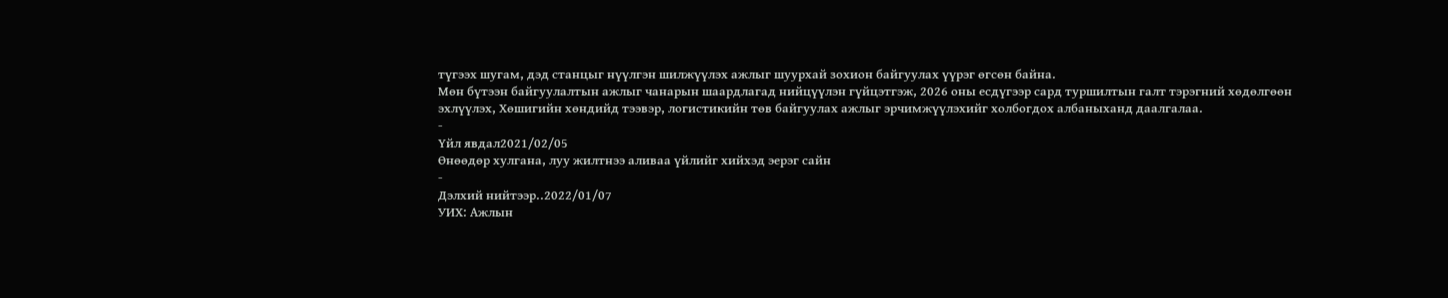түгээх шугам, дэд станцыг нүүлгэн шилжүүлэх ажлыг шуурхай зохион байгуулах үүрэг өгсөн байна.
Мөн бүтээн байгуулалтын ажлыг чанарын шаардлагад нийцүүлэн гүйцэтгэж, 2026 оны есдүгээр сард туршилтын галт тэрэгний хөдөлгөөн эхлүүлэх, Хөшигийн хөндийд тээвэр, логистикийн төв байгуулах ажлыг эрчимжүүлэхийг холбогдох албаныханд даалгалаа.
-
Үйл явдал2021/02/05
Өнөөдөр хулгана, луу жилтнээ аливаа үйлийг хийхэд эерэг сайн
-
Дэлхий нийтээр..2022/01/07
УИХ: Ажлын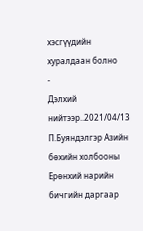хэсгүүдийн хуралдаан болно
-
Дэлхий нийтээр..2021/04/13
П.Буяндэлгэр Азийн бөхийн холбооны Ерөнхий нарийн бичгийн даргаар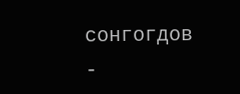сонгогдов
-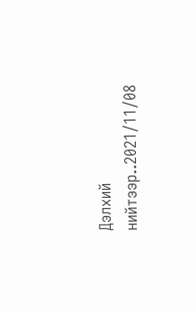Дэлхий нийтээр..2021/11/08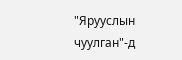"Ярууслын чуулган"-д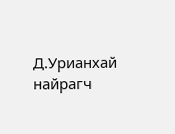Д.Урианхай найрагч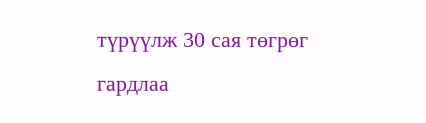түрүүлж 30 сая төгрөг гардлаа